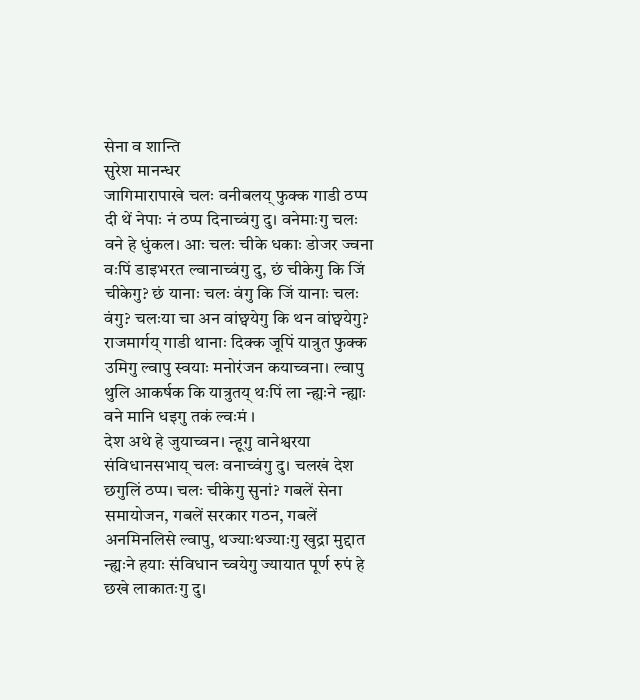सेना व शान्ति
सुरेश मानन्धर
जागिमारापाखे चलः वनीबलय् फुक्क गाडी ठप्प दी थें नेपाः नं ठप्प दिनाच्वंगु दु। वनेमाःगु चलः वने हे धुंकल। आः चलः चीके धकाः डोजर ज्वना वःपिं डाइभरत ल्वानाच्वंगु दु, छं चीकेगु कि जिं चीकेगु? छं यानाः चलः वंगु कि जिं यानाः चलः वंगु? चलःया चा अन वांछ्वयेगु कि थन वांछ्वयेगु? राजमार्गय् गाडी थानाः दिक्क जूपिं यात्रुत फुक्क उमिगु ल्वापु स्वयाः मनोरंजन कयाच्वना। ल्वापु थुलि आकर्षक कि यात्रुतय् थःपिं ला न्ह्यःने न्ह्याः वने मानि धइगु तकं ल्वःमं ।
देश अथे हे जुयाच्वन। न्हूगु वानेश्वरया संविधानसभाय् चलः वनाच्वंगु दु। चलखं देश छगुलिं ठप्प। चलः चीकेगु सुनां? गबलें सेना समायोजन, गबलें सरकार गठन, गबलें अनमिनलिसे ल्वापु, थज्याःथज्याःगु खुद्रा मुद्दात न्ह्यःने हयाः संविधान च्वयेगु ज्यायात पूर्ण रुपं हे छखे लाकातःगु दु।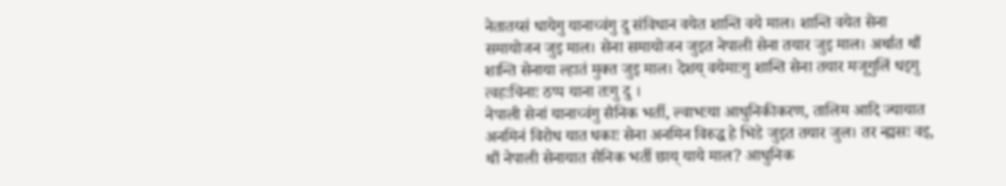नेतातय्सं धायेगु यानाच्वंगु दु संविधान वयेत शान्ति वये माल। शान्ति वयेत सेना समायोजन जुइ माल। सेना समायोजन जुइत नेपाली सेना तयार जुइ माल। अर्थात थौं शान्ति सेनाया ल्हातं मुक्त जुइ माल। देशय् वयेमाःगु शान्ति सेना तयार मजूगुलिं धइगु त्वहःचिनाः ठप्प याना तःगु दु ।
नेपाली सेनां यानाच्वंगु सैनिक भर्ती, ल्वाभःया आधुनिकीकरण, तालिम आदि ज्यायात अनमिनं विरोध यात धकाः सेना अनमिन विरुद्ध हे भिडे जुइत तयार जुल। तर न्ह्यसः वइ, थौं नेपाली सेनायात सैनिक भर्ती छाय् याये माल? आधुनिक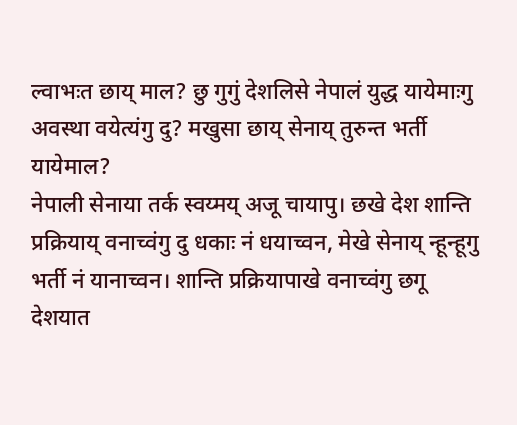ल्वाभःत छाय् माल? छु गुगुं देशलिसे नेपालं युद्ध यायेमाःगु अवस्था वयेत्यंगु दु? मखुसा छाय् सेनाय् तुरुन्त भर्ती यायेमाल?
नेपाली सेनाया तर्क स्वय्मय् अजू चायापु। छखे देश शान्ति प्रक्रियाय् वनाच्वंगु दु धकाः नं धयाच्वन, मेखे सेनाय् न्हून्हूगु भर्ती नं यानाच्वन। शान्ति प्रक्रियापाखे वनाच्वंगु छगू देशयात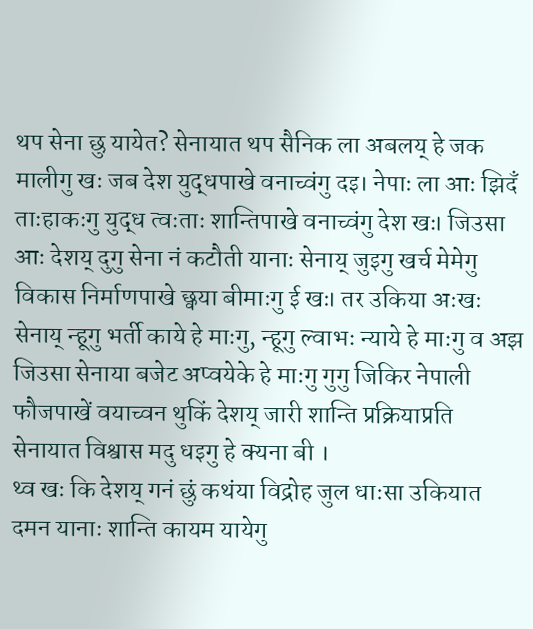थप सेना छु यायेत? सेनायात थप सैनिक ला अबलय् हे जक मालीगु खः जब देश युद्धपाखे वनाच्वंगु दइ। नेपाः ला आः झिदँ ताःहाकःगु युद्ध त्वःताः शान्तिपाखे वनाच्वंगु देश खः। जिउसा आः देशय् दुगु सेना नं कटौती यानाः सेनाय् जुइगु खर्च मेमेगु विकास निर्माणपाखे छ्वया बीमाःगु ई खः। तर उकिया अःखः सेनाय् न्हूगु भर्ती काये हे माःगु, न्हूगु ल्वाभः न्याये हे माःगु व अझ जिउसा सेनाया बजेट अप्वयेके हे माःगु गुगु जिकिर नेपाली फौजपाखें वयाच्वन थुकिं देशय् जारी शान्ति प्रक्रियाप्रति सेनायात विश्वास मदु धइगु हे क्यना बी ।
थ्व खः कि देशय् गनं छुं कथंया विद्रोह जुल धाःसा उकियात दमन यानाः शान्ति कायम यायेगु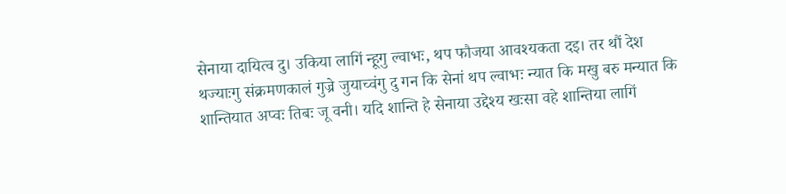सेनाया दायित्व दु। उकिया लागिं न्हूगु ल्वाभः, थप फौजया आवश्यकता दइ। तर थौं देश थज्याःगु संक्रमणकालं गुज्रे जुयाच्वंगु दु गन कि सेनां थप ल्वाभः न्यात कि मखु बरु मन्यात कि शान्तियात अप्वः तिबः जू वनी। यदि शान्ति हे सेनाया उद्देश्य खःसा वहे शान्तिया लागिं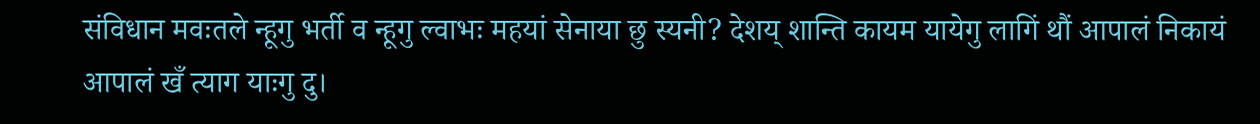संविधान मवःतले न्हूगु भर्ती व न्हूगु ल्वाभः महयां सेनाया छु स्यनी? देशय् शान्ति कायम यायेगु लागिं थौं आपालं निकायं आपालं खँ त्याग याःगु दु।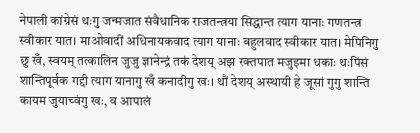नेपाली कांग्रेसं थःगु जन्मजात संवैधानिक राजतन्त्रया सिद्धान्त त्याग यानाः गणतन्त्र स्वीकार यात। माओवादीं अधिनायकवाद त्याग यानाः बहुलवाद स्वीकार यात। मेपिनिगु छु खँ, स्वयम् तत्कालिन जुजु ज्ञानेन्द्रं तकं देशय् अझ रक्तपात मजुइमा धकाः थःपिंसं शान्तिपूर्वक गद्दी त्याग यानागु खँ कनादीगु खः। थौं देशय् अस्थायी हे जूसां गुगु शान्ति कायम जुयाच्वंगु खः, व आपालं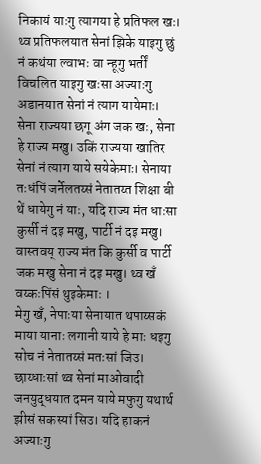निकायं याःगु त्यागया हे प्रतिफल खः। थ्व प्रतिफलयात सेनां झिके याइगु छुं नं कथंया ल्वाभः वा न्हूगु भर्तीं विचलित याइगु खःसा अज्याःगु अडानयात सेनां नं त्याग यायेमाः। सेना राज्यया छगू अंग जक खः, सेना हे राज्य मखु। उकिं राज्यया खातिर सेनां नं त्याग याये सयेकेमाः। सेनाया तःधंपिं जर्नेलतय्सं नेतातय्त शिक्षा बी थें धायेगु नं याः, यदि राज्य मंत धाःसा कुर्सी नं दइ मखु, पार्टी नं दइ मखु। वास्तवय् राज्य मंत कि कुर्सी व पार्टी जक मखु सेना नं दइ मखु। थ्व खँ वय्कःपिंसं थुइकेमाः ।
मेगु खँ, नेपाःया सेनायात थपाय्सकं माया यानाः लगानी याये हे माः धइगु सोच नं नेतातय्सं मतःसां जिउ। छाय्धाःसां थ्व सेनां माओवादी जनयुद्धयात दमन याये मफुगु यथार्थ झीसं सकस्यां सिउ। यदि हाकनं अज्याःगु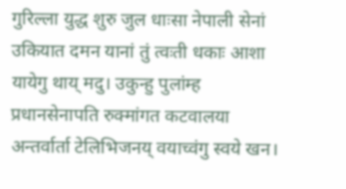गुरिल्ला युद्ध शुरु जुल धाःसा नेपाली सेनां उकियात दमन यानां तुं त्वःती धकाः आशा यायेगु थाय् मदु। उकुन्हु पुलांम्ह प्रधानसेनापति रुक्मांगत कटवालया अन्तर्वार्ता टेलिभिजनय् वयाच्वंगु स्वये खन।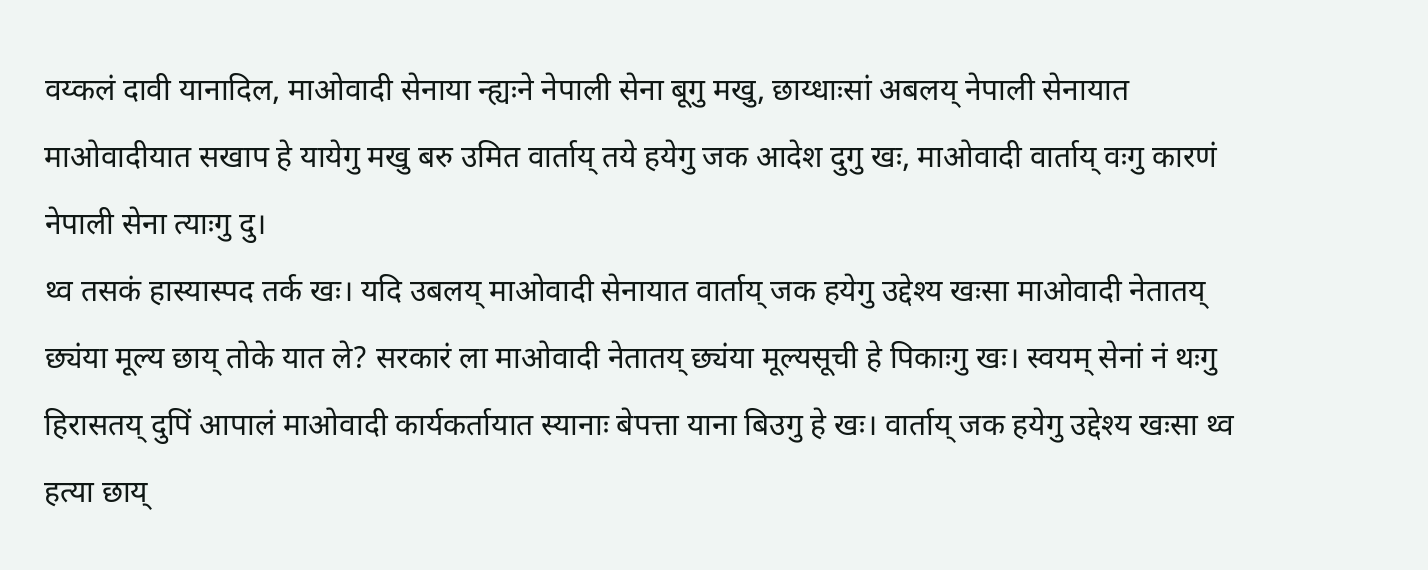वय्कलं दावी यानादिल, माओवादी सेनाया न्ह्यःने नेपाली सेना बूगु मखु, छाय्धाःसां अबलय् नेपाली सेनायात माओवादीयात सखाप हे यायेगु मखु बरु उमित वार्ताय् तये हयेगु जक आदेश दुगु खः, माओवादी वार्ताय् वःगु कारणं नेपाली सेना त्याःगु दु।
थ्व तसकं हास्यास्पद तर्क खः। यदि उबलय् माओवादी सेनायात वार्ताय् जक हयेगु उद्देश्य खःसा माओवादी नेतातय् छ्यंया मूल्य छाय् तोके यात ले? सरकारं ला माओवादी नेतातय् छ्यंया मूल्यसूची हे पिकाःगु खः। स्वयम् सेनां नं थःगु हिरासतय् दुपिं आपालं माओवादी कार्यकर्तायात स्यानाः बेपत्ता याना बिउगु हे खः। वार्ताय् जक हयेगु उद्देश्य खःसा थ्व हत्या छाय्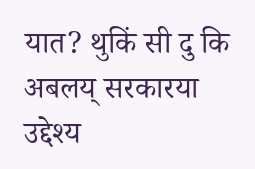यात? थुकिं सी दु कि अबलय् सरकारया उद्देश्य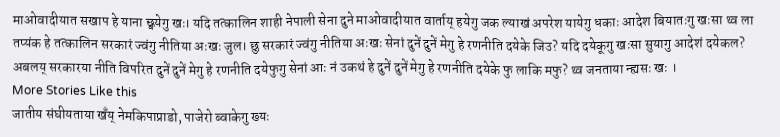माओवादीयात सखाप हे याना छ्वयेगु खः। यदि तत्कालिन शाही नेपाली सेना दुने माओवादीयात वार्ताय् हयेगु जक ल्याखं अपरेश यायेगु धकाः आदेश बियातःगु खःसा थ्व ला तप्यंक हे तत्कालिन सरकारं ज्वंगु नीतिया अःखः जुल। छु सरकारं ज्वंगु नीतिया अःखः सेनां दुनें दुनें मेगु हे रणनीति दयेके जिउ? यदि दयेकूगु खःसा सुयागु आदेशं दयेकल?
अबलय् सरकारया नीति विपरित दुनें दुनें मेगु हे रणनीति दयेफुगु सेनां आः नं उकथं हे दुनें दुनें मेगु हे रणनीति दयेके फु लाकि मफु? थ्व जनताया न्ह्यसः खः ।
More Stories Like this
जातीय संघीयताया खँय् नेमकिपाप्राडो, पाजेरो ब्वाकेगु ख्यः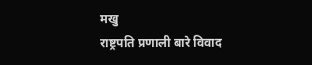मखु
राष्ट्रपति प्रणाली बारे विवाद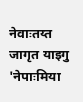नेवाःतय्त जागृत याइगु 'नेपाःमिया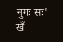नुगः सः'
खँ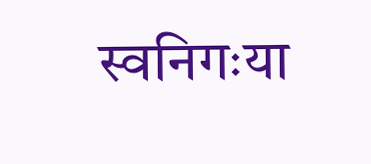स्वनिगःया